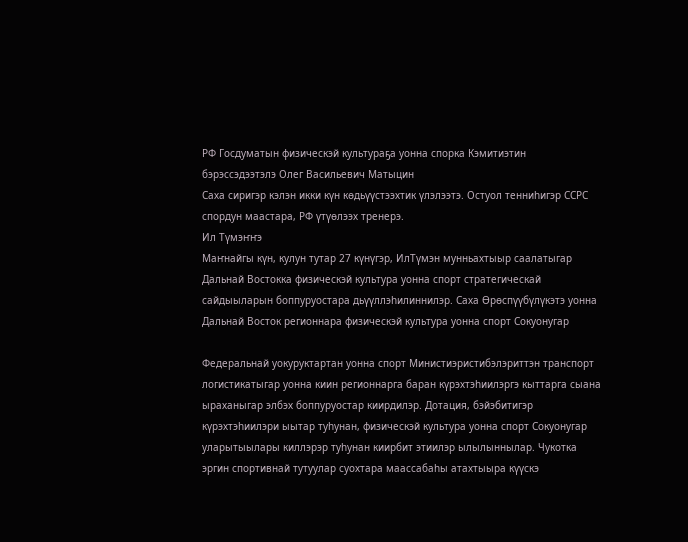РФ Госдуматын физическэй культураҕа уонна спорка Кэмитиэтин бэрэссэдээтэлэ Олег Васильевич Матыцин
Саха сиригэр кэлэн икки күн көдьүүстээхтик үлэлээтэ. Остуол тенниһигэр ССРС спордун маастара, РФ үтүөлээх тренерэ.
Ил Түмэҥҥэ
Маҥнайгы күн, кулун тутар 27 күнүгэр, ИлТүмэн мунньахтыыр саалатыгар Дальнай Востокка физическэй культура уонна спорт стратегическай сайдыыларын боппуруостара дьүүллэһилиннилэр. Саха Өрөспүүбүлүкэтэ уонна Дальнай Восток регионнара физическэй культура уонна спорт Сокуонугар

Федеральнай уокуруктартан уонна спорт Министиэристибэлэриттэн транспорт логистикатыгар уонна киин регионнарга баран күрэхтэһиилэргэ кыттарга сыана ыраханыгар элбэх боппуруостар киирдилэр. Дотация, бэйэбитигэр күрэхтэһиилэри ыытар туһунан, физическэй культура уонна спорт Сокуонугар уларытыылары киллэрэр туһунан киирбит этиилэр ылылыннылар. Чукотка эргин спортивнай тутуулар суохтара маассабаһы атахтыыра күүскэ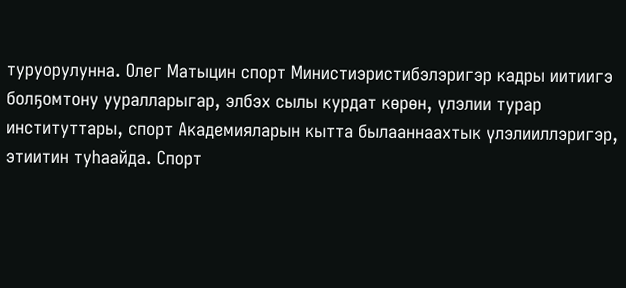туруорулунна. Олег Матыцин спорт Министиэристибэлэригэр кадры иитиигэ болҕомтону ууралларыгар, элбэх сылы курдат көрөн, үлэлии турар институттары, спорт Академияларын кытта былааннаахтык үлэлииллэригэр, этиитин туһаайда. Спорт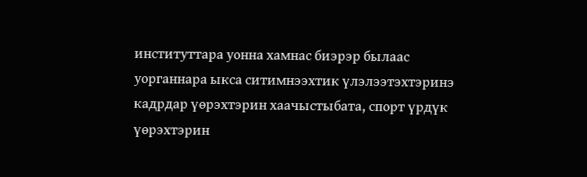институттара уонна хамнас биэрэр былаас уорганнара ыкса ситимнээхтик үлэлээтэхтэринэ кадрдар үөрэхтэрин хаачыстыбата, спорт үрдүк үөрэхтэрин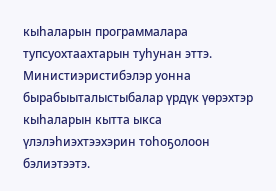кыһаларын программалара тупсуохтаахтарын туһунан эттэ. Министиэристибэлэр уонна бырабыыталыстыбалар үрдүк үөрэхтэр кыһаларын кытта ыкса үлэлэһиэхтээхэрин тоһоҕолоон бэлиэтээтэ.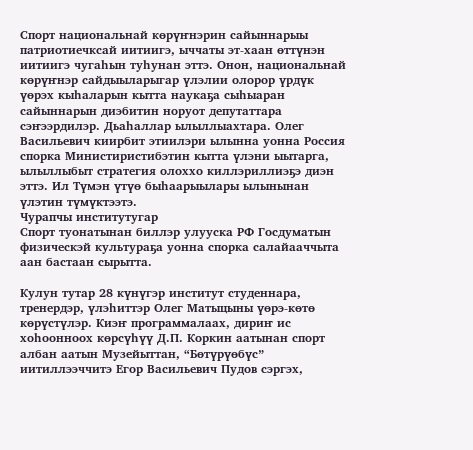Спорт национальнай көрүҥнэрин сайыннарыы патриотиечксай иитиигэ, ыччаты эт-хаан өттүнэн иитиигэ чугаһын туһунан эттэ. Онон, национальнай көрүҥнэр сайдыыларыгар үлэлии олорор үрдүк үөрэх кыһаларын кытта наукаҕа сыһыаран сайыннарын диэбитин норуот депутаттара сэҥээрдилэр. Дьаһаллар ылыллыахтара. Олег Васильевич киирбит этиилэри ылынна уонна Россия спорка Министиристибэтин кытта үлэни ыытарга, ылыллыбыт стратегия олоххо киллэриллиэҕэ диэн эттэ. Ил Түмэн үтүө быһаарыылары ылынынан үлэтин түмүктээтэ.
Чурапчы институтугар
Спорт туонатынан биллэр улууска РФ Госдуматын физическэй культураҕа уонна спорка салайааччыта аан бастаан сырытта.

Кулун тутар 28 күнүгэр институт студеннара, тренердэр, үлэһиттэр Олег Матыцыны үөрэ-көтө көрүстүлэр. Киэҥ программалаах, дириҥ ис хоһоонноох көрсүһүү Д.П. Коркин аатынан спорт албан аатын Музейыттан, “Бөтүрүөбүс” иитиллээччитэ Егор Васильевич Пудов сэргэх,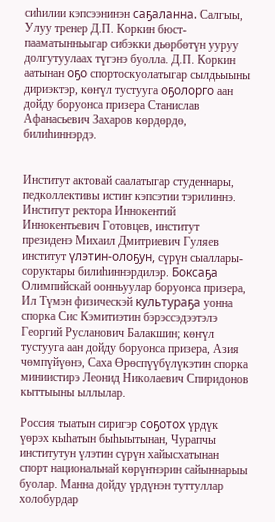сиһилии кэпсээнинэн саҕаланна. Салгыы, Улуу тренер Д.П. Коркин бюст-пааматынньыгар сибэкки дьөрбөтүн ууруу долгутуулаах түгэнэ буолла. Д.П. Коркин аатынан оҕо спортоскуолатыгар сылдьыыны дириэктэр, көҥүл тустууга оҕолорго аан дойду боруонса призера Станислав Афанасьевич Захаров көрдөрдө, билиһиннэрдэ.


Институт актовай саалатыгар студеннары, педколлективы истиҥ кэпсэтии тэрилиннэ. Институт ректора Иннокентий Иннокентьевич Готовцев, институт президенэ Михаил Дмитриевич Гуляев институт үлэтин-олоҕун, сүрүн сыаллары-соруктары билиһиннэрдилэр. Боксаҕа Олимпийскай оонньуулар боруонса призера, Ил Түмэн физическэй культураҕа уонна спорка Сис Кэмитиэтин бэрэссэдээтэлэ Георгий Русланович Балакшин; көҥүл тустууга аан дойду боруонса призера, Азия чөмпүйүөнэ, Саха Өрөспүүбүлүкэтин спорка миниистирэ Леонид Николаевич Спиридонов кыттыыны ыллылар.

Россия тыатын сиригэр соҕотох үрдүк үөрэх кыһатын быһыытынан, Чурапчы институтун үлэтин сүрүн хайысхатынан спорт национальнай көрүҥнэрин сайыннарыы буолар. Манна дойду үрдүнэн туттуллар холобурдар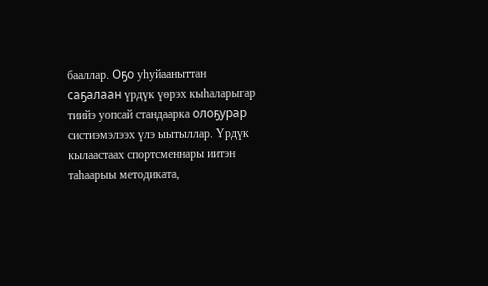бааллар. Оҕо уһуйааныттан саҕалаан үрдүк үөрэх кыһаларыгар тиийэ уопсай стандаарка олоҕурар систиэмэлээх үлэ ыытыллар. Үрдүк кылаастаах спортсменнары иитэн таһаарыы методиката,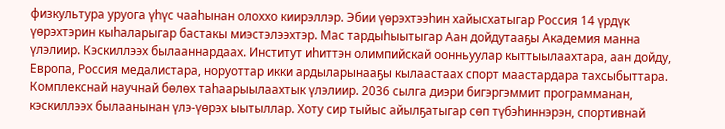физкультура уруога үһүс чааһынан олоххо киирэллэр. Эбии үөрэхтээһин хайысхатыгар Россия 14 үрдүк үөрэхтэрин кыһаларыгар бастакы миэстэлээхтэр. Мас тардыһыытыгар Аан дойдутааҕы Академия манна үлэлиир. Кэскиллээх былааннардаах. Институт иһиттэн олимпийскай оонньуулар кыттыылаахтара, аан дойду, Европа, Россия медалистара, норуоттар икки ардыларынааҕы кылаастаах спорт маастардара тахсыбыттара. Комплекснай научнай бөлөх таһаарыылаахтык үлэлиир. 2036 сылга диэри бигэргэммит программанан, кэскиллээх былаанынан үлэ-үөрэх ыытыллар. Хоту сир тыйыс айылҕатыгар сөп түбэһиннэрэн, спортивнай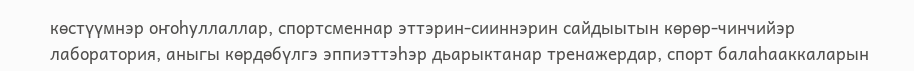көстүүмнэр оҥоһуллаллар, спортсменнар эттэрин-сииннэрин сайдыытын көрөр-чинчийэр лаборатория, аныгы көрдөбүлгэ эппиэттэһэр дьарыктанар тренажердар, спорт балаһааккаларын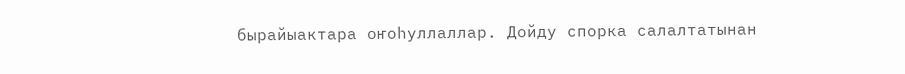бырайыактара оҥоһуллаллар. Дойду спорка салалтатынан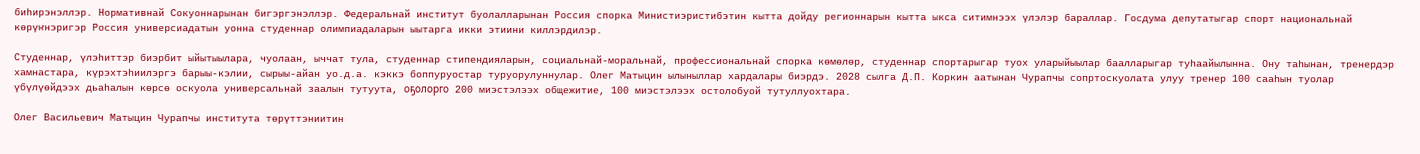биһирэнэллэр. Нормативнай Сокуоннарынан бигэргэнэллэр. Федеральнай институт буолалларынан Россия спорка Министиэристибэтин кытта дойду регионнарын кытта ыкса ситимнээх үлэлэр бараллар. Госдума депутатыгар спорт национальнай көрүҥнэригэр Россия универсиадатын уонна студеннар олимпиадаларын ыытарга икки этиини киллэрдилэр.

Студеннар, үлэһиттэр биэрбит ыйытыылара, чуолаан, ыччат тула, студеннар стипендияларын, социальнай-моральнай, профессиональнай спорка көмөлөр, студеннар спортарыгар туох уларыйыылар баалларыгар туһаайылынна. Ону таһынан, тренердэр хамнастара, күрэхтэһиилэргэ барыы-кэлии, сырыы-айан уо.д.а. кэккэ боппуруостар туруорулуннулар. Олег Матыцин ылыныллар хардалары биэрдэ. 2028 сылга Д.П. Коркин аатынан Чурапчы сопртоскуолата улуу тренер 100 сааһын туолар үбүлүөйдээх дьаһалын көрсө оскуола универсальнай заалын тутуута, оҕолорго 200 миэстэлээх общежитие, 100 миэстэлээх остолобуой тутуллуохтара.

Олег Васильевич Матыцин Чурапчы института төрүттэниитин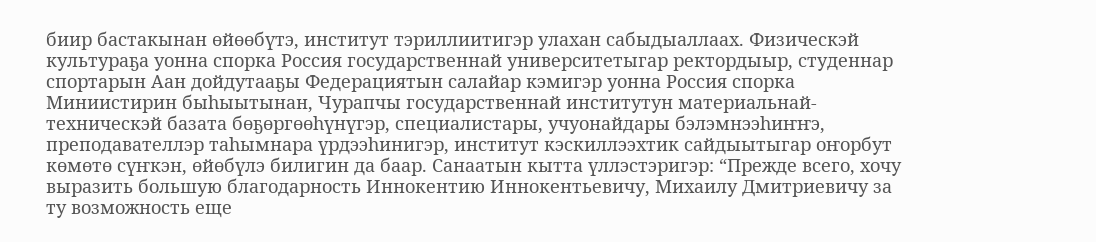биир бастакынан өйөөбүтэ, институт тэриллиитигэр улахан сабыдыаллаах. Физическэй культураҕа уонна спорка Россия государственнай университетыгар ректордыыр, студеннар спортарын Аан дойдутааҕы Федерациятын салайар кэмигэр уонна Россия спорка Миниистирин быһыытынан, Чурапчы государственнай институтун материальнай-техническэй базата бөҕөргөөһүнүгэр, специалистары, учуонайдары бэлэмнээһиҥҥэ, преподавателлэр таһымнара үрдээһинигэр, институт кэскиллээхтик сайдыытыгар оҥорбут көмөтө сүҥкэн, өйөбүлэ билигин да баар. Санаатын кытта үллэстэригэр: “Прежде всего, хочу выразить большую благодарность Иннокентию Иннокентьевичу, Михаилу Дмитриевичу за ту возможность еще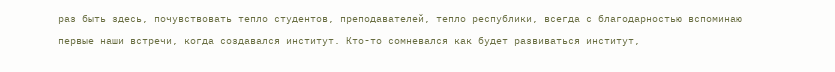раз быть здесь, почувствовать тепло студентов, преподавателей, тепло республики, всегда с благодарностью вспоминаю первые наши встречи, когда создавался институт. Кто-то сомневался как будет развиваться институт,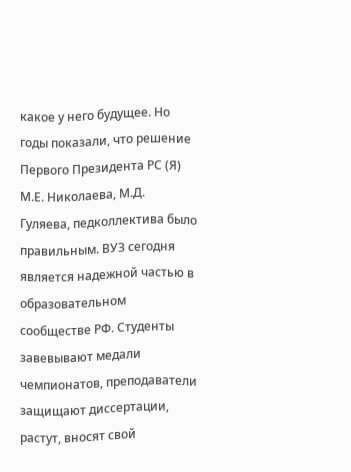какое у него будущее. Но годы показали, что решение Первого Президента РС (Я) М.Е. Николаева, М.Д. Гуляева, педколлектива было правильным. ВУЗ сегодня является надежной частью в образовательном сообществе РФ. Студенты завевывают медали чемпионатов, преподаватели защищают диссертации, растут, вносят свой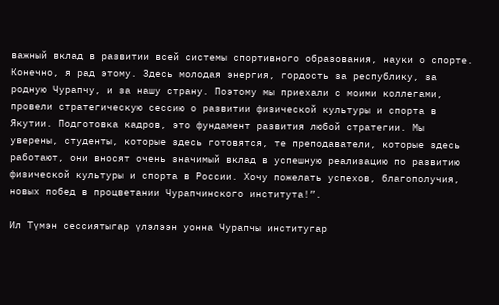важный вклад в развитии всей системы спортивного образования, науки о спорте. Конечно, я рад этому. Здесь молодая энергия, гордость за республику, за родную Чурапчу, и за нашу страну. Поэтому мы приехали с моими коллегами, провели стратегическую сессию о развитии физической культуры и спорта в Якутии. Подготовка кадров, это фундамент развития любой стратегии. Мы уверены, студенты, которые здесь готовятся, те преподаватели, которые здесь работают, они вносят очень значимый вклад в успешную реализацию по развитию физической культуры и спорта в России. Хочу пожелать успехов, благополучия, новых побед в процветании Чурапчинского института!”.

Ил Түмэн сессиятыгар үлэлээн уонна Чурапчы институгар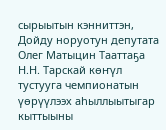сырыытын кэнниттэн, Дойду норуотун депутата Олег Матыцин Тааттаҕа Н.Н. Тарскай көҥүл тустууга чемпионатын үөрүүлээх аһыллыытыгар кыттыыны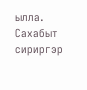ылла.
Сахабыт сириргэр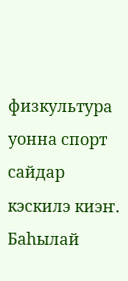физкультура уонна спорт сайдар кэскилэ киэҥ.
Баһылай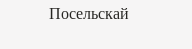Посельскай